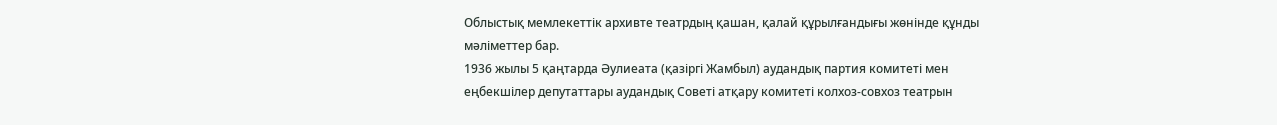Облыстық мемлекеттік архивте театрдың қашан, қалай құрылғандығы жөнінде құнды мәліметтер бар.
1936 жылы 5 қаңтарда Әулиеата (қазіргі Жамбыл) аудандық партия комитеті мен еңбекшілер депутаттары аудандық Советі атқару комитеті колхоз-совхоз театрын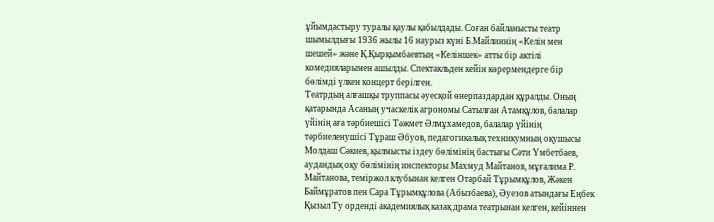ұйымдастыру туралы қаулы қабылдады. Соған байланысты театр шымылдығы 1936 жылы 16 наурыз күні Б.Майлиннің «Келін мен шешей» және Қ.Қырқымбаевтың «Келіншек» атты бір актілі комедияларымен ашылды. Спектакльден кейін көрермендерге бір бөлімді үлкен концерт берілген.
Театрдың алғашқы труппасы әуесқой өнерпаздардан құралды. Оның қатарында Асаның учаскелік агрономы Сатылған Атамқұлов, балалар үйінің аға тәрбиешісі Тәжмет Әлмұхамедов, балалар үйінің тәрбиеленушісі Тұраш Әбуов, педагогикалық техникумның оқушысы Молдаш Сәкиев, қылмысты іздеу бөлімінің бастығы Сәти Үмбетбаев, аудандық оқу бөлімінің инспекторы Махмуд Майтанов, мұғалима Р. Майтанова, теміржол клубынан келген Отарбай Тұрымқұлов, Жәкен Баймұратов пен Сара Тұрымқұлова (Абызбаева), Әуезов атындағы Еңбек Қызыл Ту орденді академиялық казақ драма театрынан келген, кейіннен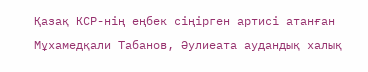Қазақ КСР-нің еңбек сіңірген артисі атанған Мұхамедқали Табанов, Әулиеата аудандық халық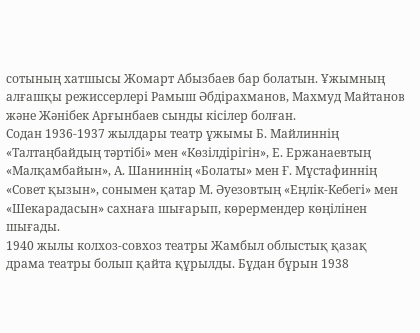сотының хатшысы Жомарт Абызбаев бар болатын. Ұжымның алғашқы режиссерлері Рамыш Әбдірахманов, Махмуд Майтанов және Жәнібек Арғынбаев сынды кісілер болған.
Содан 1936-1937 жылдары театр ұжымы Б. Майлиннің «Талтаңбайдың тәртібі» мен «Көзілдірігін», Е. Ержанаевтың «Малқамбайын», А. Шаниннің «Болаты» мен Ғ. Мұстафиннің «Совет қызын», сонымен қатар М. Әуезовтың «Еңлік-Кебегі» мен «Шекарадасын» сахнаға шығарып, көрермендер көңілінен шығады.
1940 жылы колхоз-совхоз театры Жамбыл облыстық қазақ драма театры болып қайта құрылды. Бұдан бұрын 1938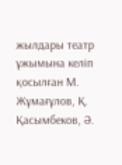жылдары театр ұжымына келіп қосылған М. Жұмағұлов, Қ. Қасымбеков, Ә.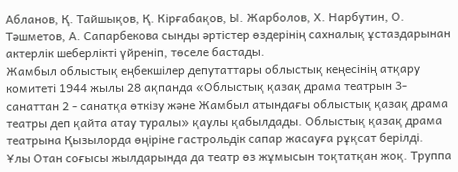Абланов, Қ. Тайшықов, Қ. Кірғабақов, Ы. Жарболов, Х. Нарбутин, О. Тәшметов, А. Сапарбекова сынды әртістер өздерінің сахналық ұстаздарынан актерлік шеберлікті үйреніп, төселе бастады.
Жамбыл облыстық еңбекшілер депутаттары облыстық кеңесінің атқару комитеті 1944 жылы 28 ақпанда «Облыстық қазақ драма театрын 3- санаттан 2 - санатқа өткізу және Жамбыл атындағы облыстық қазақ драма театры деп қайта атау туралы» қаулы қабылдады. Облыстық қазақ драма театрына Қызылорда өңіріне гастрольдік сапар жасауға рұқсат берілді.
Ұлы Отан соғысы жылдарында да театр өз жұмысын тоқтатқан жоқ. Труппа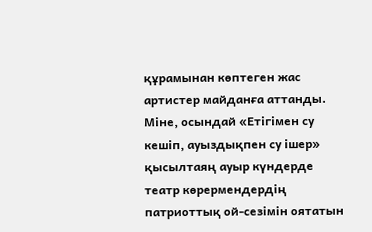құрамынан көптеген жас артистер майданға аттанды. Міне, осындай «Етігімен су кешіп, ауыздықпен су ішер» қысылтаяң ауыр күндерде театр көрермендердің патриоттық ой-сезімін оятатын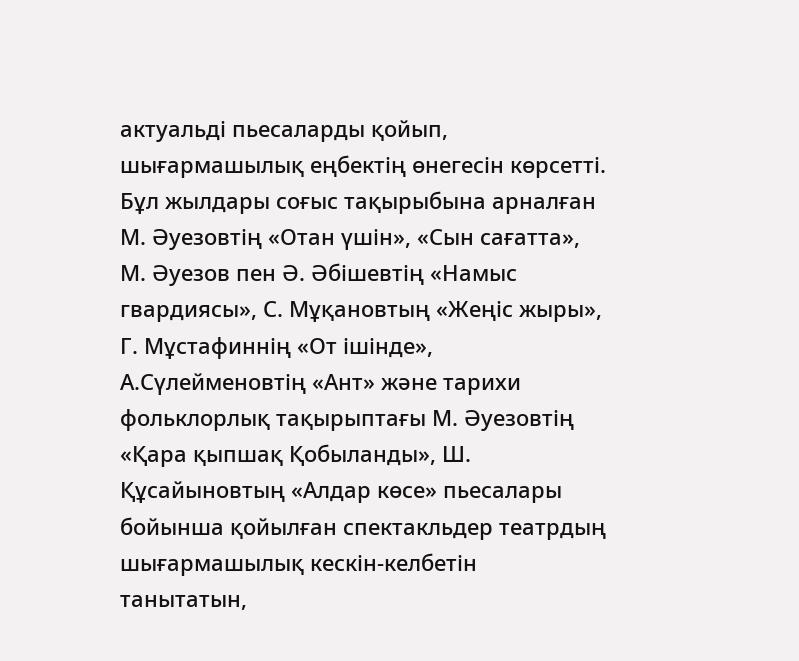актуальді пьесаларды қойып, шығармашылық еңбектің өнегесін көрсетті. Бұл жылдары соғыс тақырыбына арналған М. Әуезовтің «Отан үшін», «Сын сағатта», М. Әуезов пен Ә. Әбішевтің «Намыс гвардиясы», С. Мұқановтың «Жеңіс жыры», Г. Мұстафиннің «От ішінде», А.Сүлейменовтің «Ант» және тарихи фольклорлық тақырыптағы М. Әуезовтің «Қара қыпшақ Қобыланды», Ш. Құсайыновтың «Алдар көсе» пьесалары бойынша қойылған спектакльдер театрдың шығармашылық кескін-келбетін танытатын,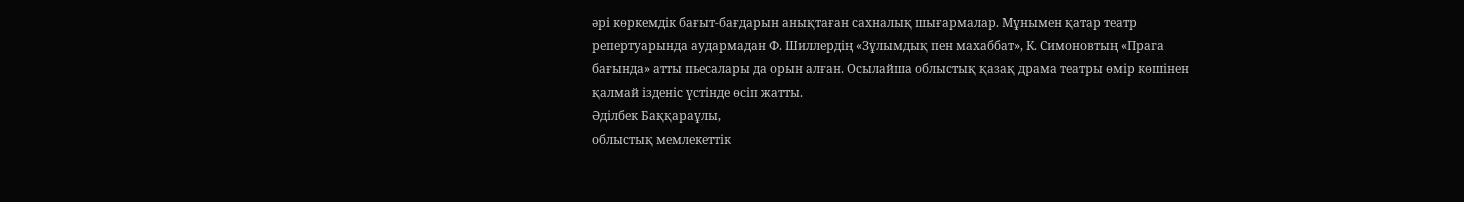әрі көркемдік бағыт-бағдарын анықтаған сахналық шығармалар. Мұнымен қатар театр репертуарында аудармадан Ф. Шиллердің «Зұлымдық пен махаббат», К. Симоновтың «Прага бағында» атты пьесалары да орын алған. Осылайша облыстық қазақ драма театры өмір көшінен қалмай ізденіс үстінде өсіп жатты.
Әділбек Баққараұлы,
облыстық мемлекеттік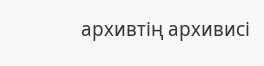архивтің архивисі